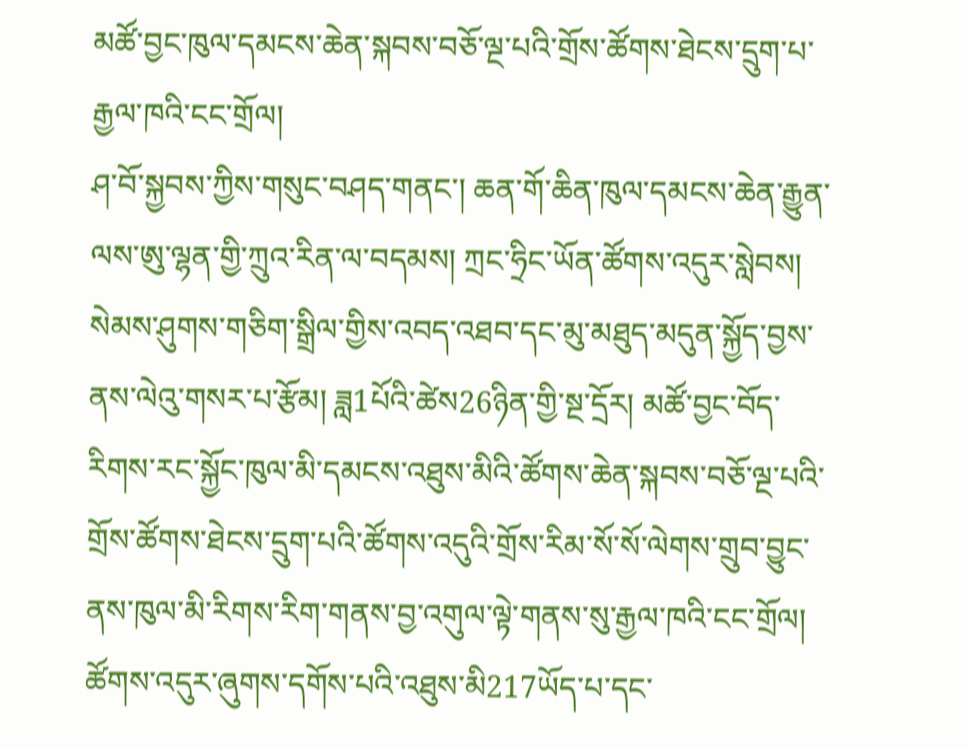མཚོ་བྱང་ཁུལ་དམངས་ཆེན་སྐབས་བཅོ་ལྔ་པའི་གྲོས་ཚོགས་ཐེངས་དྲུག་པ་རྒྱལ་ཁའི་ངང་གྲོལ།
ཤ་བོ་སྐྱབས་ཀྱིས་གསུང་བཤད་གནང་། ཆན་གོ་ཆིན་ཁུལ་དམངས་ཆེན་རྒྱུན་ལས་ཨུ་ལྷན་གྱི་ཀྲུའ་རིན་ལ་བདམས། ཀྲང་ཧྲིང་ཡོན་ཚོགས་འདུར་སླེབས།
སེམས་ཤུགས་གཅིག་སྒྲིལ་གྱིས་འབད་འཐབ་དང་མུ་མཐུད་མདུན་སྐྱོད་བྱས་ནས་ལེའུ་གསར་པ་རྩོམ། ཟླ1པོའི་ཚེས26ཉིན་གྱི་སྔ་དྲོར། མཚོ་བྱང་བོད་རིགས་རང་སྐྱོང་ཁུལ་མི་དམངས་འཐུས་མིའི་ཚོགས་ཆེན་སྐབས་བཅོ་ལྔ་པའི་གྲོས་ཚོགས་ཐེངས་དྲུག་པའི་ཚོགས་འདུའི་གྲོས་རིམ་སོ་སོ་ལེགས་གྲུབ་བྱུང་ནས་ཁུལ་མི་རིགས་རིག་གནས་བྱ་འགུལ་ལྟེ་གནས་སུ་རྒྱལ་ཁའི་ངང་གྲོལ།
ཚོགས་འདུར་ཞུགས་དགོས་པའི་འཐུས་མི217ཡོད་པ་དང་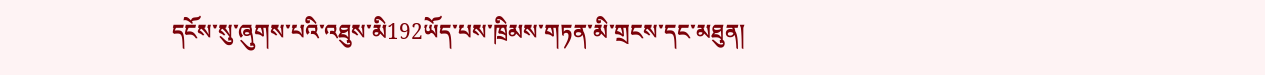དངོས་སུ་ཞུགས་པའི་འཐུས་མི192ཡོད་པས་ཁྲིམས་གཏན་མི་གྲངས་དང་མཐུན།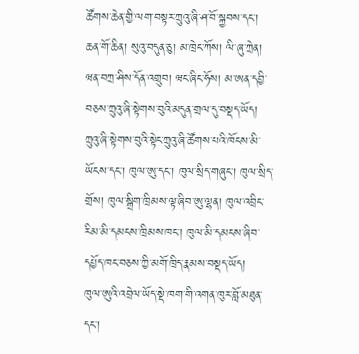ཚོགས་ཆེན་གྱི་ལག་བསྟར་ཀྲུའུ་ཞི་ཤ་བོ་སྐྱབས་དང་། ཆན་གོ་ཆིན། སུའུ་བདུན་ཅུ། མ་ཁྲེང་ཀོས། ལི་ཞུ་ཀྲེན། ཝན་བཀྲ་ཤིས་དོན་འགྲུབ། ཝང་ཞིང་ཧོས། མ་ཨན་དབྱི་བཅས་ཀྲུའུ་ཞི་སྟེགས་བུའི་མདུན་གྲལ་དུ་བསྡད་ཡོད།
ཀྲུའུ་ཞི་སྟེགས་བུའི་སྟེང་ཀྲུའུ་ཞི་ཚོགས་པའི་ཁོངས་མི་ཡོངས་དང་། ཁུལ་ཨུ་དང་། ཁུལ་སྲིད་གཞུང་། ཁུལ་སྲིད་གྲོས། ཁུལ་སྒྲིག་ཁྲིམས་ལྟ་ཞིབ་ཨུ་ལྷན། ཁུལ་འབྲིང་རིམ་མི་དམངས་ཁྲིམས་ཁང་། ཁུལ་མི་དམངས་ཞིབ་དཔྱོད་ཁང་བཅས་ཀྱི་མགོ་ཁྲིད་རྣམས་བསྡད་ཡོད།
ཁུལ་ཨུའི་འབྲེལ་ཡོད་སྡེ་ཁག་གི་འགན་ཁུར་བློ་མཐུན་དང་།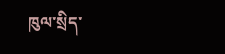ཁུལ་སྲིད་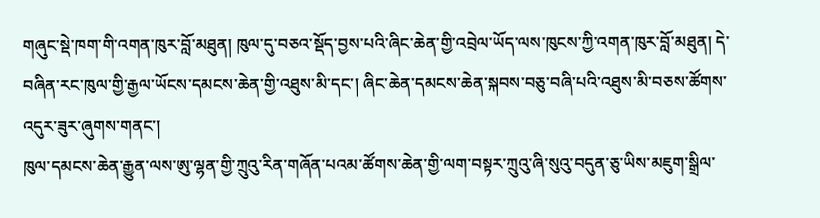གཞུང་སྡེ་ཁག་གི་འགན་ཁུར་བློ་མཐུན། ཁུལ་དུ་བཅའ་སྡོད་བྱས་པའི་ཞིང་ཆེན་གྱི་འབྲེལ་ཡོད་ལས་ཁུངས་ཀྱི་འགན་ཁུར་བློ་མཐུན། དེ་བཞིན་རང་ཁུལ་གྱི་རྒྱལ་ཡོངས་དམངས་ཆེན་གྱི་འཐུས་མི་དང་། ཞིང་ཆེན་དམངས་ཆེན་སྐབས་བཅུ་བཞི་པའི་འཐུས་མི་བཅས་ཚོགས་འདུར་ཟུར་ཞུགས་གནང་།
ཁུལ་དམངས་ཆེན་རྒྱུན་ལས་ཨུ་ལྷན་གྱི་ཀྲུའུ་རིན་གཞོན་པའམ་ཚོགས་ཆེན་གྱི་ལག་བསྟར་ཀྲུའུ་ཞི་སུའུ་བདུན་ཅུ་ཡིས་མཇུག་སྒྲིལ་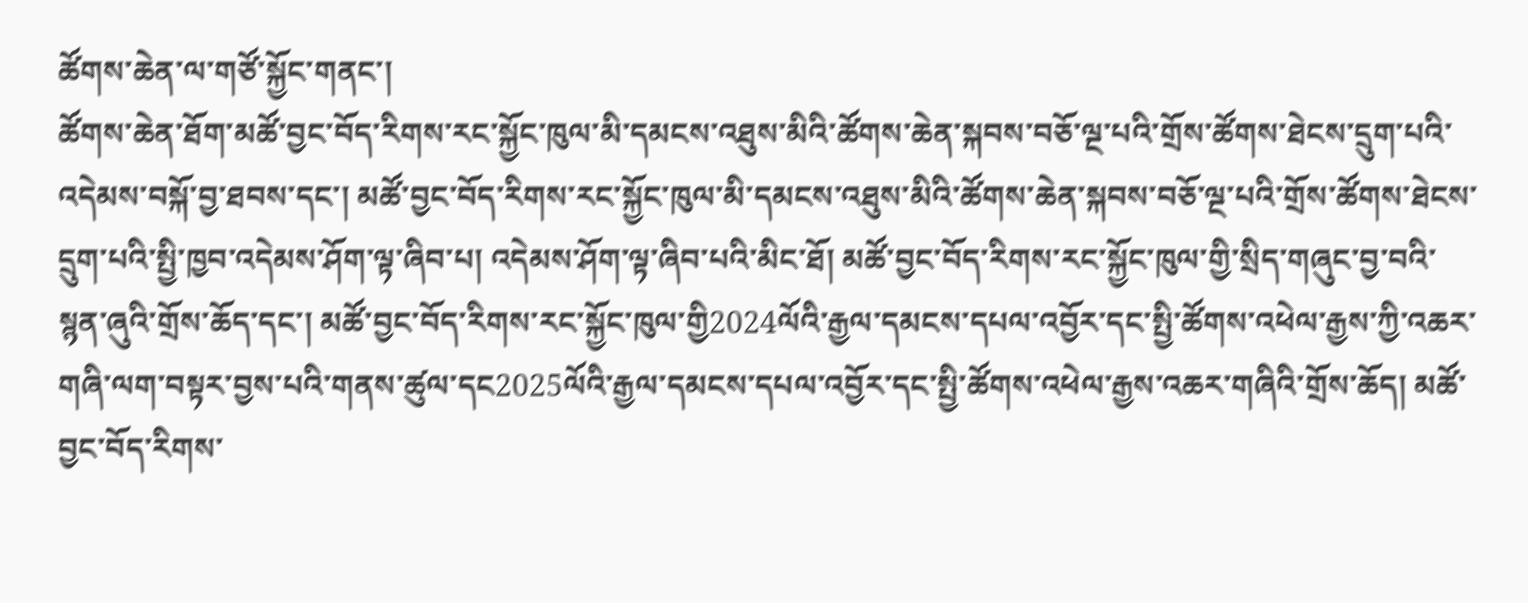ཚོགས་ཆེན་ལ་གཙོ་སྐྱོང་གནང་།
ཚོགས་ཆེན་ཐོག་མཚོ་བྱང་བོད་རིགས་རང་སྐྱོང་ཁུལ་མི་དམངས་འཐུས་མིའི་ཚོགས་ཆེན་སྐབས་བཅོ་ལྔ་པའི་གྲོས་ཚོགས་ཐེངས་དྲུག་པའི་འདེམས་བསྐོ་བྱ་ཐབས་དང་། མཚོ་བྱང་བོད་རིགས་རང་སྐྱོང་ཁུལ་མི་དམངས་འཐུས་མིའི་ཚོགས་ཆེན་སྐབས་བཅོ་ལྔ་པའི་གྲོས་ཚོགས་ཐེངས་དྲུག་པའི་སྤྱི་ཁྱབ་འདེམས་ཤོག་ལྟ་ཞིབ་པ། འདེམས་ཤོག་ལྟ་ཞིབ་པའི་མིང་ཐོ། མཚོ་བྱང་བོད་རིགས་རང་སྐྱོང་ཁུལ་གྱི་སྲིད་གཞུང་བྱ་བའི་སྙན་ཞུའི་གྲོས་ཆོད་དང་། མཚོ་བྱང་བོད་རིགས་རང་སྐྱོང་ཁུལ་གྱི2024ལོའི་རྒྱལ་དམངས་དཔལ་འབྱོར་དང་སྤྱི་ཚོགས་འཕེལ་རྒྱས་ཀྱི་འཆར་གཞི་ལག་བསྟར་བྱས་པའི་གནས་ཚུལ་དང2025ལོའི་རྒྱལ་དམངས་དཔལ་འབྱོར་དང་སྤྱི་ཚོགས་འཕེལ་རྒྱས་འཆར་གཞིའི་གྲོས་ཆོད། མཚོ་བྱང་བོད་རིགས་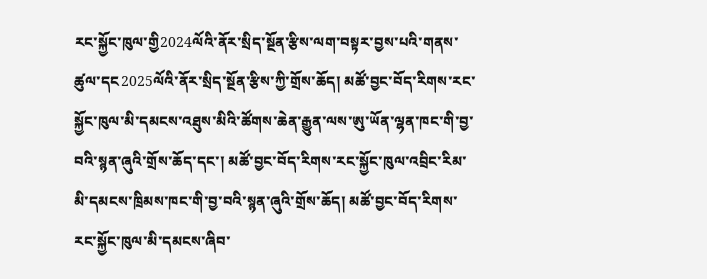རང་སྐྱོང་ཁུལ་གྱི2024ལོའི་ནོར་སྲིད་སྔོན་རྩིས་ལག་བསྟར་བྱས་པའི་གནས་ཚུལ་དང2025ལོའི་ནོར་སྲིད་སྔོན་རྩིས་ཀྱི་གྲོས་ཆོད། མཚོ་བྱང་བོད་རིགས་རང་སྐྱོང་ཁུལ་མི་དམངས་འཐུས་མིའི་ཚོགས་ཆེན་རྒྱུན་ལས་ཨུ་ཡོན་ལྷན་ཁང་གི་བྱ་བའི་སྙན་ཞུའི་གྲོས་ཆོད་དང་། མཚོ་བྱང་བོད་རིགས་རང་སྐྱོང་ཁུལ་འབྲིང་རིམ་མི་དམངས་ཁྲིམས་ཁང་གི་བྱ་བའི་སྙན་ཞུའི་གྲོས་ཆོད། མཚོ་བྱང་བོད་རིགས་རང་སྐྱོང་ཁུལ་མི་དམངས་ཞིབ་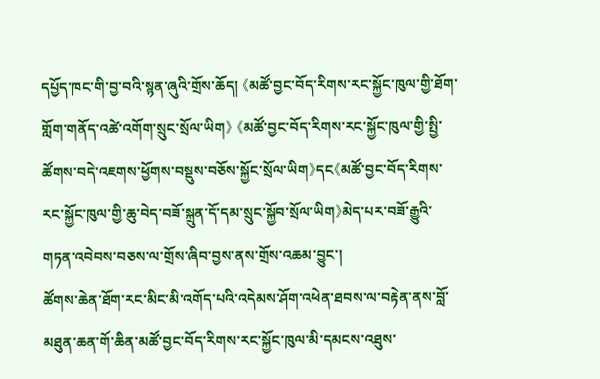དཔྱོད་ཁང་གི་བྱ་བའི་སྙན་ཞུའི་གྲོས་ཆོད། 《མཚོ་བྱང་བོད་རིགས་རང་སྐྱོང་ཁུལ་གྱི་ཐོག་གློག་གནོད་འཚེ་འགོག་སྲུང་སྲོལ་ཡིག》 《མཚོ་བྱང་བོད་རིགས་རང་སྐྱོང་ཁུལ་གྱི་སྤྱི་ཚོགས་བདེ་འཇགས་ཕྱོགས་བསྡུས་བཅོས་སྐྱོང་སྲོལ་ཡིག》དང《མཚོ་བྱང་བོད་རིགས་རང་སྐྱོང་ཁུལ་གྱི་ཆུ་བེད་བཟོ་སྐྲུན་དོ་དམ་སྲུང་སྐྱོབ་སྲོལ་ཡིག》མེད་པར་བཟོ་རྒྱུའི་གཏན་འབེབས་བཅས་ལ་གྲོས་ཞིབ་བྱས་ནས་གྲོས་འཆམ་བྱུང་།
ཚོགས་ཆེན་ཐོག་རང་མིང་མི་འགོད་པའི་འདེམས་ཤོག་འཕེན་ཐབས་ལ་བརྟེན་ནས་བློ་མཐུན་ཆན་གོ་ཆིན་མཚོ་བྱང་བོད་རིགས་རང་སྐྱོང་ཁུལ་མི་དམངས་འཐུས་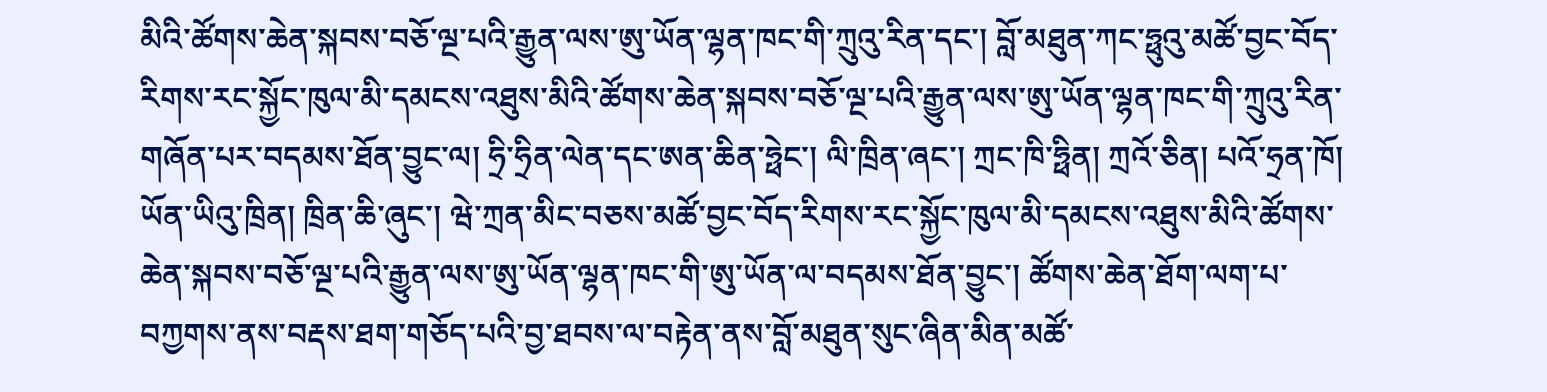མིའི་ཚོགས་ཆེན་སྐབས་བཅོ་ལྔ་པའི་རྒྱུན་ལས་ཨུ་ཡོན་ལྷན་ཁང་གི་ཀྲུའུ་རིན་དང་། བློ་མཐུན་ཀང་ཧྥུའུ་མཚོ་བྱང་བོད་རིགས་རང་སྐྱོང་ཁུལ་མི་དམངས་འཐུས་མིའི་ཚོགས་ཆེན་སྐབས་བཅོ་ལྔ་པའི་རྒྱུན་ལས་ཨུ་ཡོན་ལྷན་ཁང་གི་ཀྲུའུ་རིན་གཞོན་པར་བདམས་ཐོན་བྱུང་ལ། ཧྲི་ཧྲིན་ལེན་དང་ཨན་ཆིན་ཧྥེང་། ལི་ཁྲིན་ཞང་། ཀྲང་ཁི་ཧྥིན། ཀྲའོ་ཅིན། པའོ་ཧྲན་ཁོ། ཡོན་ཡིའུ་ཁྲིན། ཁྲིན་ཆི་ཞུང་། ཝེ་ཀྲན་མིང་བཅས་མཚོ་བྱང་བོད་རིགས་རང་སྐྱོང་ཁུལ་མི་དམངས་འཐུས་མིའི་ཚོགས་ཆེན་སྐབས་བཅོ་ལྔ་པའི་རྒྱུན་ལས་ཨུ་ཡོན་ལྷན་ཁང་གི་ཨུ་ཡོན་ལ་བདམས་ཐོན་བྱུང་། ཚོགས་ཆེན་ཐོག་ལག་པ་བཀྱགས་ནས་བརྡས་ཐག་གཅོད་པའི་བྱ་ཐབས་ལ་བརྟེན་ནས་བློ་མཐུན་སུང་ཞིན་མིན་མཚོ་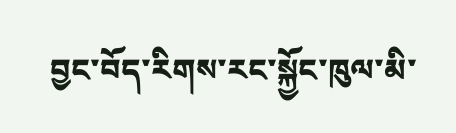བྱང་བོད་རིགས་རང་སྐྱོང་ཁུལ་མི་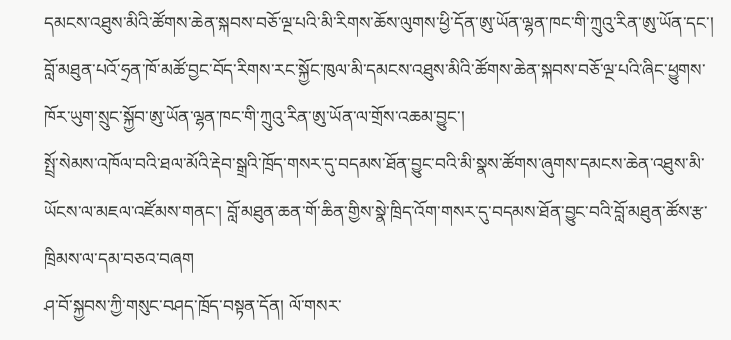དམངས་འཐུས་མིའི་ཚོགས་ཆེན་སྐབས་བཅོ་ལྔ་པའི་མི་རིགས་ཆོས་ལུགས་ཕྱི་དོན་ཨུ་ཡོན་ལྷན་ཁང་གི་ཀྲུའུ་རིན་ཨུ་ཡོན་དང་། བློ་མཐུན་པའོ་ཧྲན་ཁོ་མཚོ་བྱང་བོད་རིགས་རང་སྐྱོང་ཁུལ་མི་དམངས་འཐུས་མིའི་ཚོགས་ཆེན་སྐབས་བཅོ་ལྔ་པའི་ཞིང་ཕྱུགས་ཁོར་ཡུག་སྲུང་སྐྱོབ་ཨུ་ཡོན་ལྷན་ཁང་གི་ཀྲུའུ་རིན་ཨུ་ཡོན་ལ་གྲོས་འཆམ་བྱུང་།
སྤྲོ་སེམས་འཁོལ་བའི་ཐལ་མོའི་རྡེབ་སྒྲའི་ཁྲོད་གསར་དུ་བདམས་ཐོན་བྱུང་བའི་མི་སྣས་ཚོགས་ཞུགས་དམངས་ཆེན་འཐུས་མི་ཡོངས་ལ་མཇལ་འཛོམས་གནང་། བློ་མཐུན་ཆན་གོ་ཆིན་གྱིས་སྣེ་ཁྲིད་འོག་གསར་དུ་བདམས་ཐོན་བྱུང་བའི་བློ་མཐུན་ཚོས་རྩ་ཁྲིམས་ལ་དམ་བཅའ་བཞག
ཤ་བོ་སྐྱབས་ཀྱི་གསུང་བཤད་ཁྲོད་བསྟན་དོན། ལོ་གསར་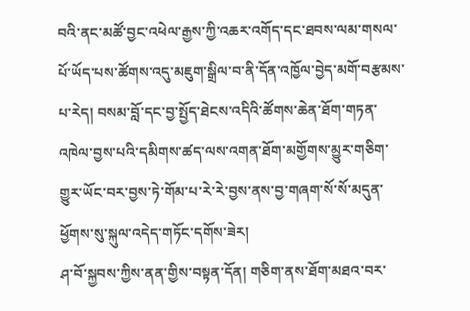བའི་ནང་མཚོ་བྱང་འཕེལ་རྒྱས་ཀྱི་འཆར་འགོད་དང་ཐབས་ལམ་གསལ་པོ་ཡོད་པས་ཚོགས་འདུ་མཇུག་སྒྲིལ་བ་ནི་དོན་འཁྱོལ་བྱེད་མགོ་བརྩམས་པ་རེད། བསམ་བློ་དང་བྱ་སྤྱོད་ཐེངས་འདིའི་ཚོགས་ཆེན་ཐོག་གཏན་འཁེལ་བྱས་པའི་དམིགས་ཚད་ལས་འགན་ཐོག་མགྱོགས་མྱུར་གཅིག་གྱུར་ཡོང་བར་བྱས་ཏེ་གོམ་པ་རེ་རེ་བྱས་ནས་བྱ་གཞག་སོ་སོ་མདུན་ཕྱོགས་སུ་སྐུལ་འདེད་གཏོང་དགོས་ཟེར།
ཤ་བོ་སྐྱབས་ཀྱིས་ནན་གྱིས་བསྟན་དོན། གཅིག་ནས་ཐོག་མཐའ་བར་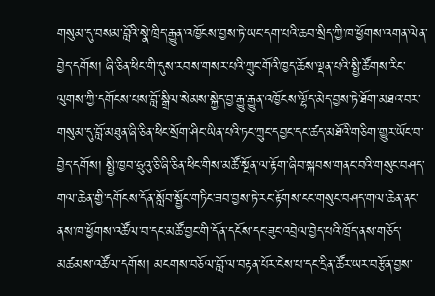གསུམ་དུ་བསམ་བློའི་སྣེ་ཁྲིད་རྒྱུན་འཁྱོངས་བྱས་ཏེ་ཡང་དག་པའི་ཆབ་སྲིད་ཀྱི་ཁ་ཕྱོགས་འགན་ལེན་བྱེད་དགོས། ཞི་ཅིན་ཕིང་གི་དུས་རབས་གསར་པའི་ཀྲུང་གོའི་ཁྱད་ཆོས་ལྡན་པའི་སྤྱི་ཚོགས་རིང་ལུགས་ཀྱི་དགོངས་པས་བློ་སྒྲིལ་སེམས་སྐྱེད་བྱ་རྒྱུ་རྒྱུན་འཁྱོངས་ལྷོད་མེད་བྱས་ཏེ་ཐོག་མཐའ་བར་གསུམ་དུ་བློ་མཐུན་ཞི་ཅིན་ཕིང་སྲོག་ཤིང་ཡིན་པའི་ཏང་ཀྲུང་དབྱང་དང་ཚད་མཐོའི་གཅིག་གྱུར་ཡོང་བ་བྱེད་དགོས། སྤྱི་ཁྱབ་ཧྲུའུ་ཅི་ཞི་ཅིན་ཕིང་གིས་མཚོ་སྔོན་ལ་རྟོག་ཞིབ་སྐབས་གནང་བའི་གསུང་བཤད་གལ་ཆེན་གྱི་དགོངས་དོན་སློབ་སྦྱོང་གཏིང་ཟབ་བྱས་ཏེ་རང་རྟོགས་ངང་གསུང་བཤད་གལ་ཆེན་ནང་ནས་ཁ་ཕྱོགས་འཚོལ་བ་དང་མཚོ་བྱང་གི་དོན་དངོས་དང་ཟུང་འབྲེལ་བྱེད་པའི་ཁྲོད་ནས་གཅོད་མཚམས་འཚོལ་དགོས། མངགས་བཅོལ་བློ་ལ་བརྟན་པོར་ངེས་པ་དང་དྲིན་ཚོར་ཡར་བརྩོན་བྱས་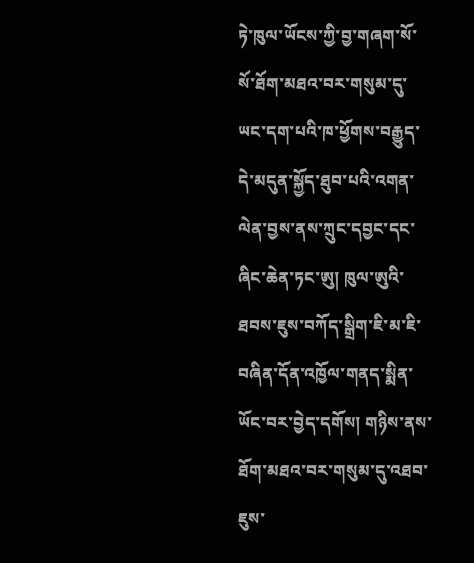ཏེ་ཁུལ་ཡོངས་ཀྱི་བྱ་གཞག་སོ་སོ་ཐོག་མཐའ་བར་གསུམ་དུ་ཡང་དག་པའི་ཁ་ཕྱོགས་བརྒྱུད་དེ་མདུན་སྐྱོད་ཐུབ་པའི་འགན་ལེན་བྱས་ནས་ཀྲུང་དབྱང་དང་ཞིང་ཆེན་ཏང་ཨུ། ཁུལ་ཨུའི་ཐབས་ཇུས་བཀོད་སྒྲིག་ཇི་མ་ཇི་བཞིན་དོན་འཁྱོལ་གནད་སྨིན་ཡོང་བར་བྱེད་དགོས། གཉིས་ནས་ཐོག་མཐའ་བར་གསུམ་དུ་འཐབ་ཇུས་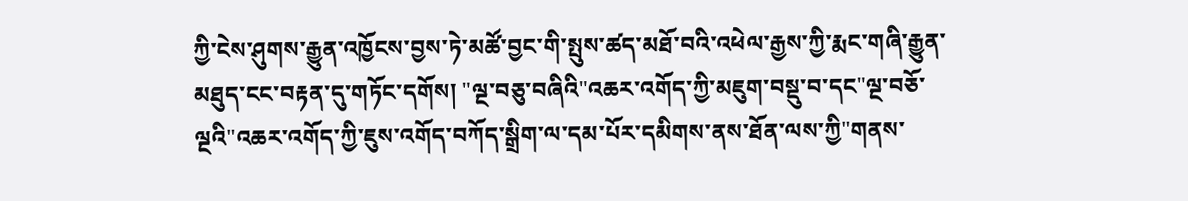ཀྱི་ངེས་ཤུགས་རྒྱུན་འཁྱོངས་བྱས་ཏེ་མཚོ་བྱང་གི་སྤུས་ཚད་མཐོ་བའི་འཕེལ་རྒྱས་ཀྱི་རྨང་གཞི་རྒྱུན་མཐུད་ངང་བརྟན་དུ་གཏོང་དགོས། "ལྔ་བཅུ་བཞིའི"འཆར་འགོད་ཀྱི་མཇུག་བསྡུ་བ་དང"ལྔ་བཅོ་ལྔའི"འཆར་འགོད་ཀྱི་ཇུས་འགོད་བཀོད་སྒྲིག་ལ་དམ་པོར་དམིགས་ནས་ཐོན་ལས་ཀྱི"གནས་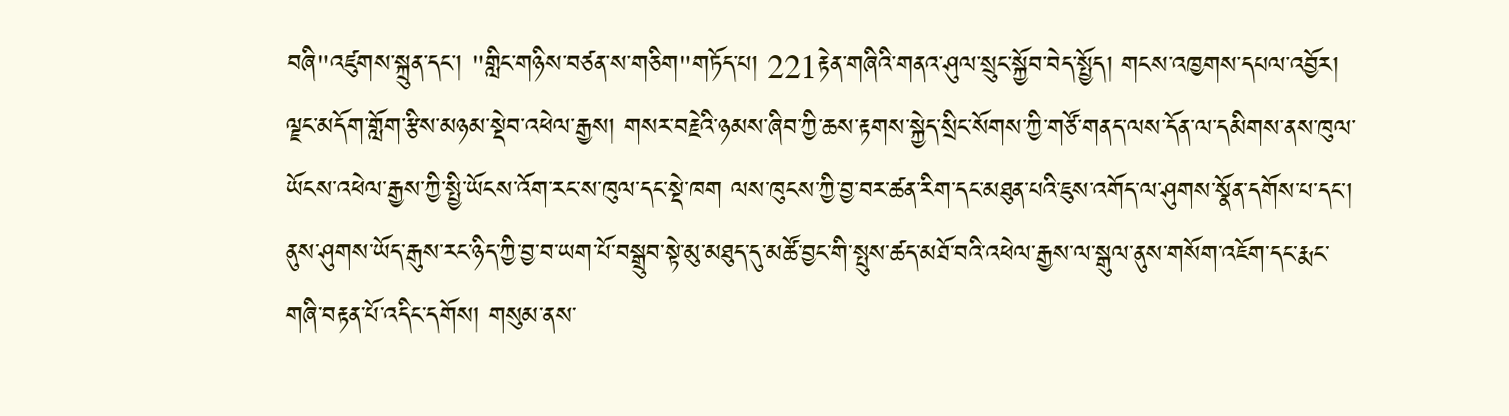བཞི"འཛུགས་སྐྲུན་དང་། "གླིང་གཉིས་བཙན་ས་གཅིག"གཏོད་པ། 221རྟེན་གཞིའི་གནའ་ཤུལ་སྲུང་སྐྱོབ་བེད་སྤྱོད། གངས་འཁྱགས་དཔལ་འབྱོར། ལྗང་མདོག་གློག་རྩིས་མཉམ་སྡེབ་འཕེལ་རྒྱས། གསར་བརྗེའི་ཉམས་ཞིབ་ཀྱི་ཆས་རྟགས་སྐྱེད་སྲིང་སོགས་ཀྱི་གཙོ་གནད་ལས་དོན་ལ་དམིགས་ནས་ཁུལ་ཡོངས་འཕེལ་རྒྱས་ཀྱི་སྤྱི་ཡོངས་འོག་རང་ས་ཁུལ་དང་སྡེ་ཁག ལས་ཁུངས་ཀྱི་བྱ་བར་ཚན་རིག་དང་མཐུན་པའི་ཇུས་འགོད་ལ་ཤུགས་སྣོན་དགོས་པ་དང་། ནུས་ཤུགས་ཡོད་རྒུས་རང་ཉིད་ཀྱི་བྱ་བ་ཡག་པོ་བསྒྲུབ་སྟེ་མུ་མཐུད་དུ་མཚོ་བྱང་གི་སྤུས་ཚད་མཐོ་བའི་འཕེལ་རྒྱས་ལ་སྒུལ་ནུས་གསོག་འཇོག་དང་རྨང་གཞི་བརྟན་པོ་འདིང་དགོས། གསུམ་ནས་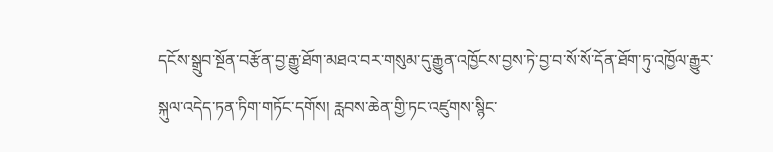དངོས་སྒྲུབ་སྔོན་བརྩོན་བྱ་རྒྱུ་ཐོག་མཐའ་བར་གསུམ་དུ་རྒྱུན་འཁྱོངས་བྱས་ཏེ་བྱ་བ་སོ་སོ་དོན་ཐོག་ཏུ་འཁྱོལ་རྒྱུར་སྐུལ་འདེད་ཏན་ཏིག་གཏོང་དགོས། རླབས་ཆེན་གྱི་ཏང་འཛུགས་སྙིང་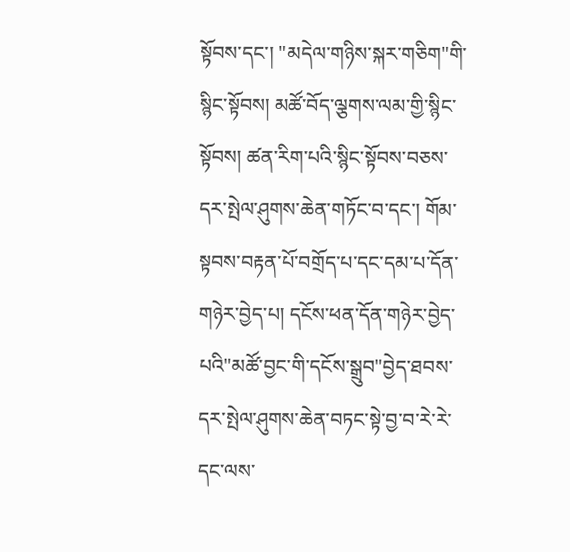སྟོབས་དང་། "མདེལ་གཉིས་སྐར་གཅིག"གི་སྙིང་སྟོབས། མཚོ་བོད་ལྕགས་ལམ་གྱི་སྙིང་སྟོབས། ཚན་རིག་པའི་སྙིང་སྟོབས་བཅས་དར་སྤེལ་ཤུགས་ཆེན་གཏོང་བ་དང་། གོམ་སྟབས་བརྟན་པོ་བགྲོད་པ་དང་དམ་པ་དོན་གཉེར་བྱེད་པ། དངོས་ཕན་དོན་གཉེར་བྱེད་པའི"མཚོ་བྱང་གི་དངོས་སྒྲུབ"བྱེད་ཐབས་དར་སྤེལ་ཤུགས་ཆེན་བཏང་སྟེ་བྱ་བ་རེ་རེ་དང་ལས་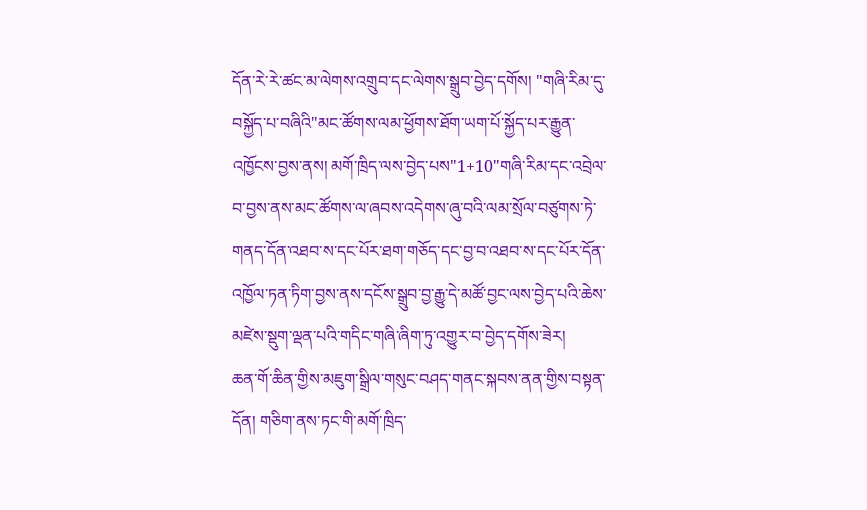དོན་རེ་རེ་ཚང་མ་ལེགས་འགྲུབ་དང་ལེགས་སྒྲུབ་བྱེད་དགོས། "གཞི་རིམ་དུ་བསྐྱོད་པ་བཞིའི"མང་ཚོགས་ལམ་ཕྱོགས་ཐོག་ཡག་པོ་སྐྱོད་པར་རྒྱུན་འཁྱོངས་བྱས་ནས། མགོ་ཁྲིད་ལས་བྱེད་པས"1+10"གཞི་རིམ་དང་འབྲེལ་བ་བྱས་ནས་མང་ཚོགས་ལ་ཞབས་འདེགས་ཞུ་བའི་ལམ་སྲོལ་བཙུགས་ཏེ་གནད་དོན་འཐབ་ས་དང་པོར་ཐག་གཅོད་དང་བྱ་བ་འཐབ་ས་དང་པོར་དོན་འཁྱོལ་ཏན་ཏིག་བྱས་ནས་དངོས་སྒྲུབ་བྱ་རྒྱུ་དེ་མཚོ་བྱང་ལས་བྱེད་པའི་ཆེས་མཛེས་སྡུག་ལྡན་པའི་གདིང་གཞི་ཞིག་ཏུ་འགྱུར་བ་བྱེད་དགོས་ཟེར།
ཆན་གོ་ཆིན་གྱིས་མཇུག་སྒྲིལ་གསུང་བཤད་གནང་སྐབས་ནན་གྱིས་བསྟན་དོན། གཅིག་ནས་ཏང་གི་མགོ་ཁྲིད་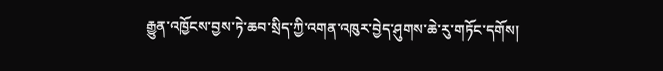རྒྱུན་འཁྱོངས་བྱས་ཏེ་ཆབ་སྲིད་ཀྱི་འགན་འཁུར་བྱེད་ཤུགས་ཆེ་རུ་གཏོང་དགོས།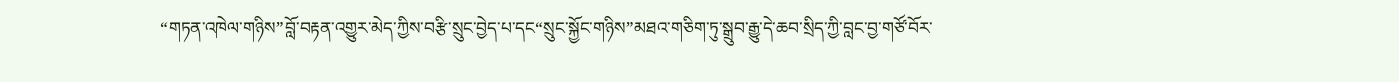“གཏན་འཁེལ་གཉིས”བློ་བརྟན་འགྱུར་མེད་ཀྱིས་བརྩི་སྲུང་བྱེད་པ་དང“སྲུང་སྐྱོང་གཉིས”མཐའ་གཅིག་ཏུ་སྒྲུབ་རྒྱུ་དེ་ཆབ་སྲིད་ཀྱི་བླང་བྱ་གཙོ་བོར་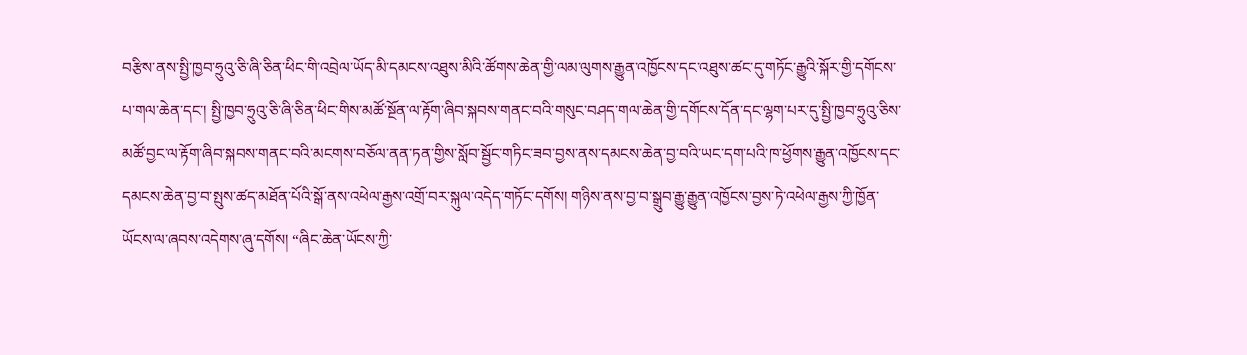བརྩིས་ནས་སྤྱི་ཁྱབ་ཧྲུའུ་ཅི་ཞི་ཅིན་ཕིང་གི་འབྲེལ་ཡོད་མི་དམངས་འཐུས་མིའི་ཚོགས་ཆེན་གྱི་ལམ་ལུགས་རྒྱུན་འཁྱོངས་དང་འཐུས་ཚང་དུ་གཏོང་རྒྱུའི་སྐོར་གྱི་དགོངས་པ་གལ་ཆེན་དང་། སྤྱི་ཁྱབ་ཧྲུའུ་ཅི་ཞི་ཅིན་ཕིང་གིས་མཚོ་སྔོན་ལ་རྟོག་ཞིབ་སྐབས་གནང་བའི་གསུང་བཤད་གལ་ཆེན་གྱི་དགོངས་དོན་དང་ལྷག་པར་དུ་སྤྱི་ཁྱབ་ཧྲུའུ་ཅིས་མཚོ་བྱང་ལ་རྟོག་ཞིབ་སྐབས་གནང་བའི་མངགས་བཅོལ་ནན་ཏན་གྱིས་སློབ་སྦྱོང་གཏིང་ཟབ་བྱས་ནས་དམངས་ཆེན་བྱ་བའི་ཡང་དག་པའི་ཁ་ཕྱོགས་རྒྱུན་འཁྱོངས་དང་དམངས་ཆེན་བྱ་བ་སྤུས་ཚད་མཐོན་པོའི་སྒོ་ནས་འཕེལ་རྒྱས་འགྲོ་བར་སྐུལ་འདེད་གཏོང་དགོས། གཉིས་ནས་བྱ་བ་སྒྲུབ་རྒྱུ་རྒྱུན་འཁྱོངས་བྱས་ཏེ་འཕེལ་རྒྱས་ཀྱི་ཁྱོན་ཡོངས་ལ་ཞབས་འདེགས་ཞུ་དགོས། “ཞིང་ཆེན་ཡོངས་ཀྱི་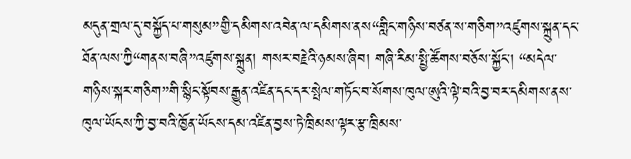མདུན་གྲལ་དུ་བསྐྱོད་པ་གསུམ”གྱི་དམིགས་འབེན་ལ་དམིགས་ནས“གླིང་གཉིས་བཙན་ས་གཅིག”འཛུགས་སྐྲུན་དང་ཐོན་ལས་ཀྱི“གནས་བཞི”འཛུགས་སྐྲུན། གསར་བརྗེའི་ཉམས་ཞིབ། གཞི་རིམ་སྤྱི་ཚོགས་བཅོས་སྐྱོང་། “མདེལ་གཉིས་སྐར་གཅིག”གི་སྙིང་སྟོབས་རྒྱུན་འཛིན་དང་དར་སྤེལ་གཏོང་བ་སོགས་ཁུལ་ཨུའི་ལྟེ་བའི་བྱ་བར་དམིགས་ནས་ཁུལ་ཡོངས་ཀྱི་བྱ་བའི་ཁྱོན་ཡོངས་དམ་འཛིན་བྱས་ཏེ་ཁྲིམས་ལྟར་རྩ་ཁྲིམས་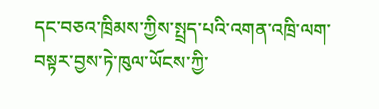དང་བཅའ་ཁྲིམས་ཀྱིས་སྤྲད་པའི་འགན་འཁྲི་ལག་བསྟར་བྱས་ཏེ་ཁུལ་ཡོངས་ཀྱི་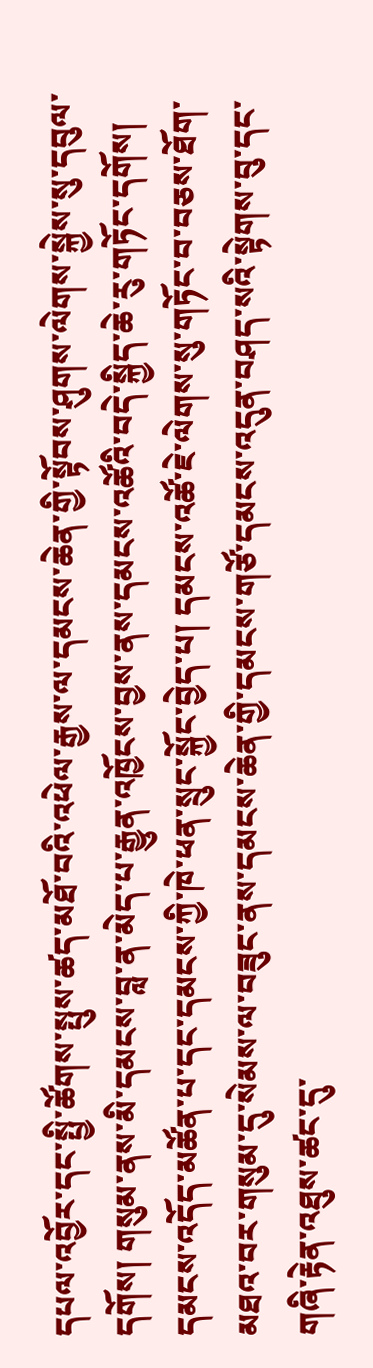དཔལ་འབྱོར་དང་སྤྱི་ཚོགས་སྤུས་ཚད་མཐོ་བའི་འཕེལ་རྒྱས་ལ་དམངས་ཆེན་གྱི་སྟོབས་ཤུགས་ལེགས་སྐྱེས་སུ་དབུལ་དགོས། གསུམ་ནས་མི་དམངས་བླ་ན་མེད་པ་རྒྱུན་འཁྱོངས་བྱས་ནས་དམངས་འཚོའི་བདེ་སྐྱིད་ཆེ་རུ་གཏོང་དགོས། དམངས་འདོད་མཚོན་པ་དང་དམངས་ཀྱི་ཁེ་ཕན་སྲུང་སྐྱོང་བྱེད་པ། དམངས་འཚོ་ཇེ་ལེགས་སུ་གཏོང་བ་བཅས་ཐོག་མཐའ་བར་གསུམ་དུ་སེམས་ལ་བཟུང་ནས་དམངས་ཆེན་གྱི་དམངས་གཙོ་དམངས་འདུན་བཤད་སའི་སྟེགས་བུ་དང་གཞི་རྟེན་འཐུས་ཚང་དུ་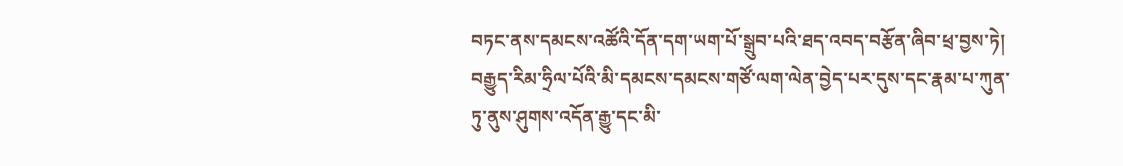བཏང་ནས་དམངས་འཚོའི་དོན་དག་ཡག་པོ་སྒྲུབ་པའི་ཐད་འབད་བརྩོན་ཞིབ་ཕྲ་བྱས་ཏེ། བརྒྱུད་རིམ་ཧྲིལ་པོའི་མི་དམངས་དམངས་གཙོ་ལག་ལེན་བྱེད་པར་དུས་དང་རྣམ་པ་ཀུན་ཏུ་ནུས་ཤུགས་འདོན་རྒྱུ་དང་མི་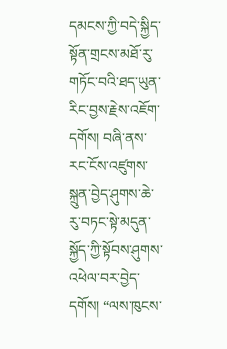དམངས་ཀྱི་བདེ་སྐྱིད་སྟོན་གྲངས་མཐོ་རུ་གཏོང་བའི་ཐད་ཡུན་རིང་བྱས་རྗེས་འཇོག་དགོས། བཞི་ནས་རང་ངོས་འཛུགས་སྐྲུན་བྱེད་ཤུགས་ཆེ་རུ་བཏང་སྟེ་མདུན་སྐྱོད་ཀྱི་སྟོབས་ཤུགས་འཕེལ་བར་བྱེད་དགོས། “ལས་ཁུངས་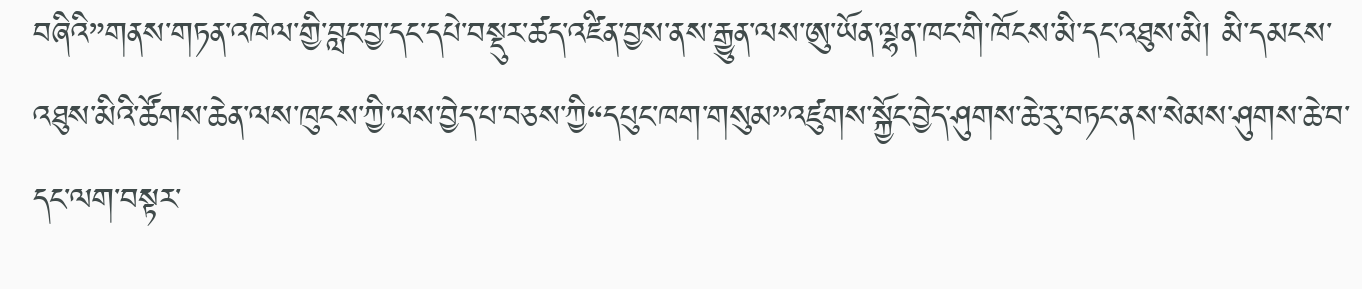བཞིའི”གནས་གཏན་འཁེལ་གྱི་བླང་བྱ་དང་དཔེ་བསྡུར་ཚད་འཛིན་བྱས་ནས་རྒྱུན་ལས་ཨུ་ཡོན་ལྷན་ཁང་གི་ཁོངས་མི་དང་འཐུས་མི། མི་དམངས་འཐུས་མིའི་ཚོགས་ཆེན་ལས་ཁུངས་ཀྱི་ལས་བྱེད་པ་བཅས་ཀྱི“དཔུང་ཁག་གསུམ”འཛུགས་སྐྱོང་བྱེད་ཤུགས་ཆེ་རུ་བཏང་ནས་སེམས་ཤུགས་ཆེ་བ་དང་ལག་བསྟར་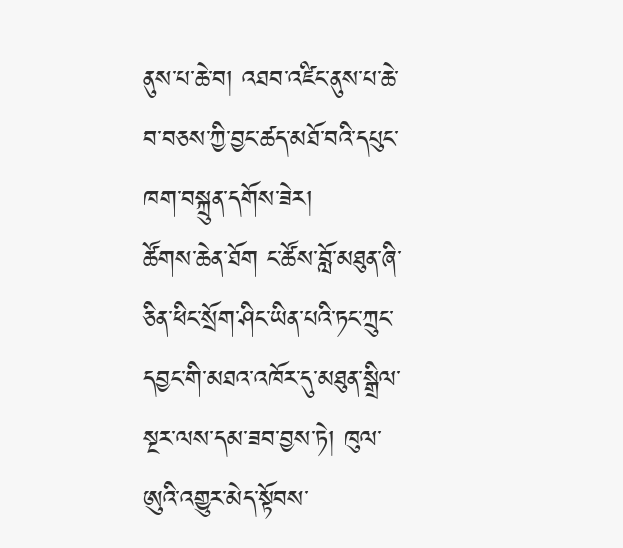ནུས་པ་ཆེ་བ། འཐབ་འཛིང་ནུས་པ་ཆེ་བ་བཅས་ཀྱི་བྱང་ཚད་མཐོ་བའི་དཔུང་ཁག་བསྐྲུན་དགོས་ཟེར།
ཚོགས་ཆེན་ཐོག ང་ཚོས་བློ་མཐུན་ཞི་ཅིན་ཕིང་སྲོག་ཤིང་ཡིན་པའི་ཏང་ཀྲུང་དབྱང་གི་མཐའ་འཁོར་དུ་མཐུན་སྒྲིལ་སྔར་ལས་དམ་ཟབ་བྱས་ཏེ། ཁུལ་ཨུའི་འགྱུར་མེད་སྟོབས་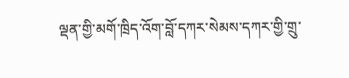ལྡན་གྱི་མགོ་ཁྲིད་འོག་བློ་དཀར་སེམས་དཀར་གྱི་གྲུ་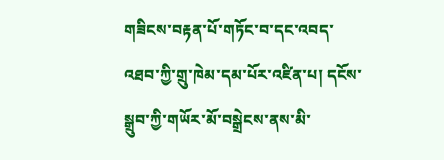གཟིངས་བརྟན་པོ་གཏོང་བ་དང་འབད་འཐབ་ཀྱི་གྲུ་ཁེམ་དམ་པོར་འཛིན་པ། དངོས་སྒྲུབ་ཀྱི་གཡོར་མོ་བསྒྲེངས་ནས་མི་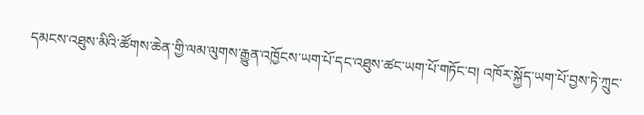དམངས་འཐུས་མིའི་ཚོགས་ཆེན་གྱི་ལམ་ལུགས་རྒྱུན་འཁྱོངས་ཡག་པོ་དང་འཐུས་ཚང་ཡག་པོ་གཏོང་བ། འཁོར་སྐྱོད་ཡག་པོ་བྱས་ཏེ་ཀྲུང་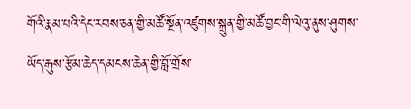གོའི་རྣམ་པའི་དེང་རབས་ཅན་གྱི་མཚོ་སྔོན་འཛུགས་སྐྲུན་གྱི་མཚོ་བྱང་གི་ལེའུ་ནུས་ཤུགས་ཡོད་རྒུས་རྩོམ་ཆེད་དམངས་ཆེན་གྱི་བློ་གྲོས་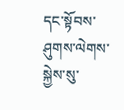དང་སྟོབས་ཤུགས་ལེགས་སྐྱེས་སུ་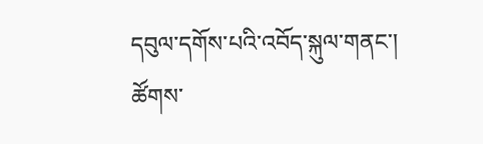དབུལ་དགོས་པའི་འབོད་སྐུལ་གནང་།
ཚོགས་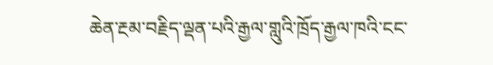ཆེན་རྔམ་བརྗིད་ལྡན་པའི་རྒྱལ་གླུའི་ཁྲོད་རྒྱལ་ཁའི་ངང་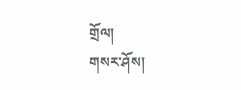གྲོལ།
གསར་ཤོས།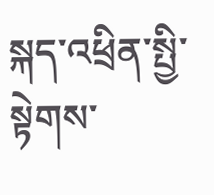སྐད་འཕྲིན་སྤྱི་སྟེགས་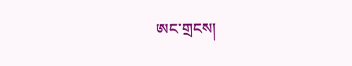ཨང་གྲངས།